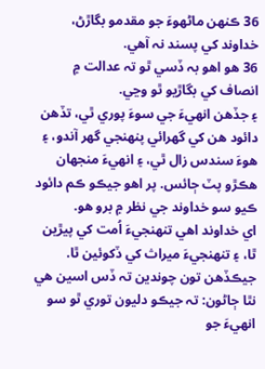36 ڪنهن ماڻهوءَ جو مقدمو بگاڙڻ، خداوند کي پسند نہ آهي.
36 هو اهو بہ ڏسي ٿو تہ عدالت ۾ انصاف کي بگاڙيو ٿو وڃي.
۽ جڏهن انهيءَ جي سوءَ پوري ٿي، تڏهن دائود هن کي گهرائي پنهنجي گهر آندو، ۽ هوءَ سندس زال ٿي، ۽ انهيءَ منجهان هڪڙو پٽ ڄائس. پر اهو جيڪو ڪم دائود ڪيو سو خداوند جي نظر ۾ برو هو.
اي خداوند اهي تنهنجيءَ اُمت کي پيڙين ٿا، ۽ تنهنجيءَ ميراث کي ڏکوئين ٿا.
جيڪڏهن تون چوندين تہ ڏس اسين هي نٿا ڄاڻون: تہ جيڪو دليون توري ٿو سو انهيءَ جو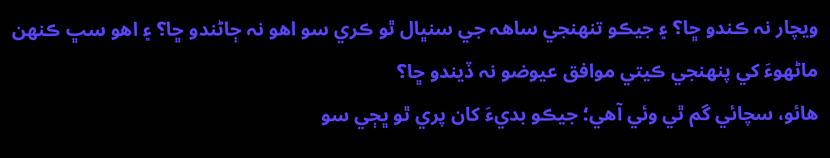ويچار نہ ڪندو ڇا؟ ۽ جيڪو تنهنجي ساهہ جي سنڀال ٿو ڪري سو اهو نہ ڄاڻندو ڇا؟ ۽ اهو سڀ ڪنهن ماڻهوءَ کي پنهنجي ڪيتي موافق عيوضو نہ ڏيندو ڇا؟
هائو، سچائي گم ٿي وئي آهي؛ جيڪو بديءَ کان پري ٿو ڀڄي سو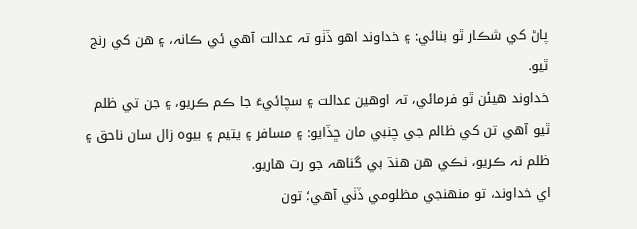پاڻ کي شڪار ٿو بنائي: ۽ خداوند اهو ڏٺو تہ عدالت آهي ئي ڪانہ، ۽ هن کي رنج ٿيو.
خداوند هيئن ٿو فرمائي، تہ اوهين عدالت ۽ سچائيءَ جا ڪم ڪريو، ۽ جن تي ظلم ٿيو آهي تن کي ظالم جي چنبي مان ڇڏايو: ۽ مسافر ۽ يتيم ۽ بيوہ زال سان ناحق ۽ ظلم نہ ڪريو، نڪي هن هنڌ بي گناهہ جو رت هاريو.
اي خداوند، تو منهنجي مظلومي ڏٺي آهي؛ تون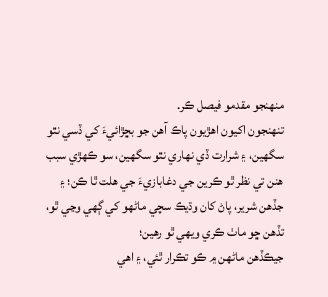منهنجو مقدمو فيصل ڪر.
تنهنجون اکيون اهڙيون پاڪ آهن جو بڇڙائيءَ کي ڏسي نٿو سگهين، ۽ شرارت ڏي نهاري نٿو سگهين، سو ڪهڙي سبب هنن تي نظر ٿو ڪرين جي دغابازيءَ جي هلت ٿا ڪن؛ ۽ جڏهن شرير، پاڻ کان وڌيڪ سچي ماڻهو کي ڳهي وڃي ٿو، تڏهن ڇو ماٺ ڪري ويهي ٿو رهين؛
جيڪڏهن ماڻهن ۾ ڪو تڪرار ٿئي، ۽ اهي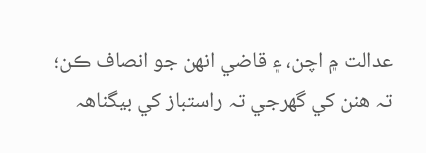عدالت ۾ اچن، ۽ قاضي انهن جو انصاف ڪن؛ تہ هنن کي گهرجي تہ راستباز کي بيگناهہ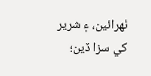ٺهرائين، ۽ شرير کي سزا ڏين؛